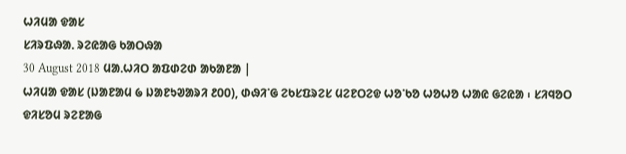ᱦᱤᱢᱟ ᱫᱟᱥ
ᱥᱤᱨᱯᱷᱟᱹ ᱨᱮᱭᱟᱜ ᱠᱟᱛᱷᱟ
30 August 2018 ᱢᱟᱹᱦᱤᱛ ᱟᱯᱰᱮᱰ ᱟᱠᱟᱱᱟ |
ᱦᱤᱢᱟ ᱫᱟᱥ (ᱡᱟᱱᱟᱢ ᱙ ᱡᱟᱱᱩᱣᱟᱨᱤ ᱒᱐᱐), ᱰᱷᱤᱸᱜ ᱮᱠᱥᱯᱨᱮᱥ ᱢᱮᱱᱛᱮᱫ ᱦᱚᱸᱠᱚ ᱦᱚᱦᱚ ᱦᱟᱭ ᱜᱮᱭᱟ ᱾ ᱥᱤᱧᱚᱛ ᱫᱤᱥᱚᱢ ᱨᱮᱱᱟᱜ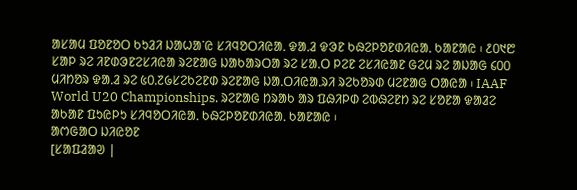ᱟᱥᱟᱢ ᱯᱚᱱᱚᱛ ᱠᱩᱲᱤ ᱡᱟᱦᱟᱸᱭ ᱥᱤᱧᱚᱛᱤᱭᱟᱹ ᱫᱟᱹᱲ ᱫᱳᱱ ᱠᱷᱮᱞᱚᱱᱰᱤᱭᱟᱹ ᱠᱟᱱᱟᱭ ᱾ ᱒᱐᱑᱘ ᱥᱟᱞ ᱨᱮ ᱤᱱᱰᱳᱱᱮᱥᱤᱭᱟ ᱨᱮᱱᱟᱜ ᱡᱟᱠᱟᱨᱛᱟ ᱨᱮ ᱥᱟᱹᱛ ᱞᱮᱱ ᱮᱥᱤᱭᱟᱱ ᱜᱮᱢ ᱨᱮ ᱟᱡᱟᱜ ᱔᱐᱐ ᱢᱤᱴᱚᱨ ᱫᱟᱹᱲ ᱨᱮ ᱕᱐ᱹ᱗᱙ᱥᱮᱠᱮᱱᱰ ᱨᱮᱱᱟᱜ ᱡᱟᱹᱛᱤᱭᱟᱹᱨᱤ ᱨᱮᱠᱚᱨᱰ ᱢᱮᱱᱟᱜ ᱛᱟᱭᱟ ᱾ IAAF World U20 Championships. ᱨᱮᱱᱟᱜ ᱴᱨᱟᱠ ᱟᱨ ᱯᱷᱤᱞᱰ ᱮᱵᱷᱮᱱᱴ ᱨᱮ ᱥᱚᱱᱟ ᱫᱟᱲᱮ ᱟᱠᱟᱱ ᱯᱩᱭᱞᱩ ᱥᱤᱧᱚᱛᱤᱭᱟᱹ ᱠᱷᱮᱞᱚᱱᱰᱤᱭᱟᱹ ᱠᱟᱱᱟᱭ ᱾
ᱟᱬᱜᱟᱛ ᱡᱤᱭᱚᱱ
[ᱥᱟᱯᱲᱟᱣ |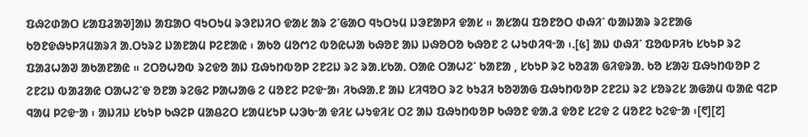ᱯᱷᱮᱰᱟᱛ ᱥᱟᱯᱲᱟᱣ]ᱟᱡ ᱟᱯᱟᱛ ᱧᱩᱛᱩᱢ ᱨᱳᱱᱡᱤᱛ ᱫᱟᱥ ᱟᱨ ᱮᱸᱜᱟᱛ ᱧᱩᱛᱩᱢ ᱡᱳᱱᱟᱞᱤ ᱫᱟᱥ ᱿ ᱟᱥᱟᱢ ᱯᱚᱱᱚᱛ ᱰᱷᱤᱸ ᱵᱟᱡᱟᱨ ᱨᱮᱱᱟᱜ ᱠᱚᱱᱫᱷᱩᱞᱤᱢᱟᱨᱤ ᱟᱹᱛᱩᱨᱮ ᱡᱟᱱᱟᱢ ᱞᱮᱱᱟᱭ ᱾ ᱟᱠᱚ ᱢᱚᱬᱮ ᱵᱚᱭᱦᱟ ᱠᱷᱚᱱ ᱟᱡ ᱡᱷᱚᱛᱚ ᱠᱷᱚᱱ ᱮ ᱦᱩᱰᱤᱧᱼᱟ ᱾.[᱕] ᱟᱡ ᱰᱷᱤᱸ ᱯᱚᱵᱞᱤᱠ ᱥᱠᱩᱞ ᱨᱮ ᱯᱟᱲᱦᱟᱣ ᱟᱠᱟᱱᱟᱭ ᱿ ᱮᱛᱚᱦᱚᱵ ᱨᱮᱫᱚ ᱟᱡ ᱯᱷᱩᱴᱵᱚᱞ ᱮᱱᱮᱡ ᱨᱮ ᱨᱟᱹᱥᱠᱟᱹ ᱛᱟᱭ ᱛᱟᱦᱮᱸ ᱠᱟᱱᱟ , ᱥᱠᱩᱞ ᱨᱮ ᱠᱚᱲᱟ ᱜᱤᱫᱨᱟᱹ ᱠᱚ ᱥᱟᱶ ᱯᱷᱩᱴᱵᱚᱞ ᱮ ᱮᱱᱮᱡ ᱵᱟᱲᱟᱭ ᱛᱟᱦᱮᱸᱫ ᱚᱱᱟ ᱨᱮᱜᱮ ᱞᱟᱦᱟᱜ ᱮ ᱢᱚᱱᱮ ᱞᱮᱫᱼᱟ᱾ ᱤᱠᱷᱟᱹᱱ ᱟᱡ ᱥᱤᱧᱚᱛ ᱨᱮ ᱠᱩᱲᱤ ᱠᱚᱣᱟᱜ ᱯᱷᱩᱴᱵᱚᱞ ᱮᱱᱮᱡ ᱨᱮ ᱥᱚᱨᱮᱥ ᱟᱜᱟᱢ ᱵᱟᱭ ᱧᱮᱞ ᱧᱟᱢ ᱞᱮᱫᱼᱟ ᱾ ᱟᱡᱤᱡ ᱥᱠᱩᱞ ᱠᱷᱮᱞ ᱢᱟᱪᱮᱛ ᱥᱟᱢᱥᱩᱞ ᱦᱳᱠᱼᱟ ᱫᱤᱥ ᱦᱩᱫᱤᱥ ᱛᱮ ᱟᱡ ᱯᱷᱩᱴᱵᱚᱞ ᱠᱷᱚᱱ ᱫᱟᱹᱲ ᱫᱚᱱ ᱥᱮᱫ ᱮ ᱢᱚᱱᱮ ᱠᱮᱫᱼᱟ ᱾[᱖][᱗]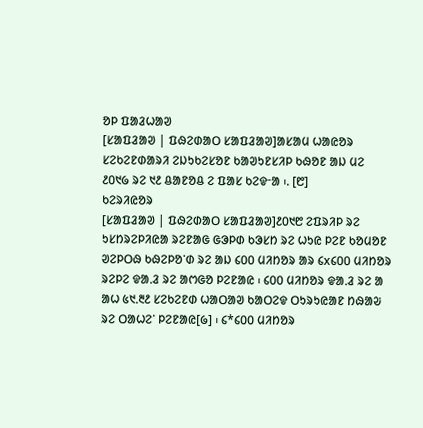ᱚᱞ ᱯᱟᱲᱦᱟᱣ
[ᱥᱟᱯᱲᱟᱣ | ᱯᱷᱮᱰᱟᱛ ᱥᱟᱯᱲᱟᱣ]ᱟᱥᱟᱢ ᱦᱟᱭᱚᱨ ᱥᱮᱠᱮᱱᱰᱟᱨᱤ ᱮᱡᱩᱠᱮᱥᱚᱱ ᱠᱟᱣᱩᱱᱥᱤᱞ ᱠᱷᱚᱱ ᱟᱡ ᱢᱮ ᱒᱐᱑᱙ ᱨᱮ ᱑᱒ ᱪᱟᱱᱚᱪ ᱮ ᱯᱟᱥ ᱠᱮᱫᱼᱟ ᱾. [᱘]
ᱠᱮᱨᱤᱭᱚᱨ
[ᱥᱟᱯᱲᱟᱣ | ᱯᱷᱮᱰᱟᱛ ᱥᱟᱯᱲᱟᱣ]᱒᱐᱑᱘ ᱮᱯᱨᱤᱞ ᱨᱮ ᱩᱥᱴᱨᱮᱞᱤᱭᱟ ᱨᱮᱱᱟᱜ ᱜᱳᱞᱰ ᱠᱳᱥᱴ ᱨᱮ ᱦᱩᱭ ᱞᱮᱱ ᱠᱚᱢᱚᱱ ᱣᱮᱞᱛᱷ ᱠᱷᱮᱞᱚᱸᱰ ᱨᱮ ᱟᱡ ᱔᱐᱐ ᱢᱤᱴᱚᱨ ᱟᱨ ᱔x᱔᱐᱐ ᱢᱤᱴᱚᱨ ᱨᱮᱞᱮ ᱫᱟᱹᱲ ᱨᱮ ᱟᱬᱜᱚ ᱞᱮᱱᱟᱭ ᱾ ᱔᱐᱐ ᱢᱤᱴᱚᱨ ᱫᱟᱹᱲ ᱨᱮ ᱟ ᱟᱦ ᱕᱑ᱹ᱓᱒ ᱥᱮᱠᱮᱱᱰ ᱦᱟᱛᱟᱣ ᱠᱟᱛᱮᱫ ᱛᱩᱨᱩᱭᱟᱱ ᱴᱷᱟᱶ ᱨᱮ ᱛᱟᱦᱮᱸ ᱞᱮᱱᱟᱭ[᱙] ᱾ ᱔*᱔᱐᱐ ᱢᱤᱴᱚᱨ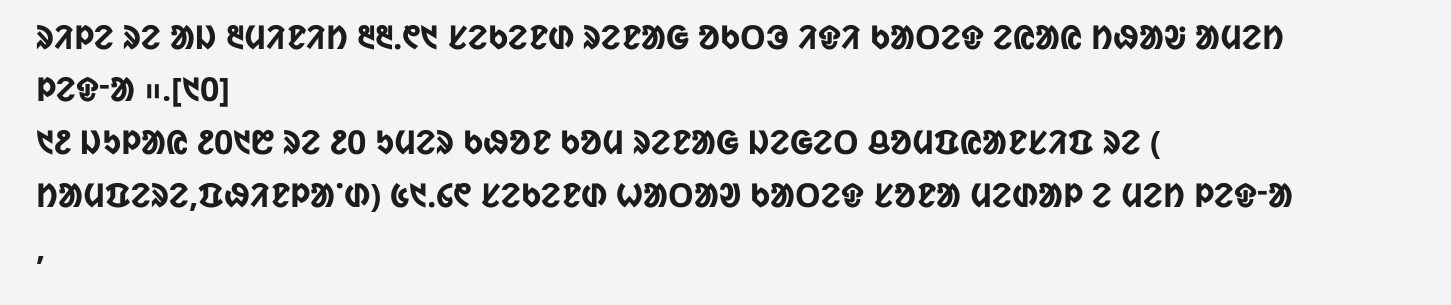ᱨᱤᱞᱮ ᱨᱮ ᱟᱡ ᱓ᱢᱤᱱᱤᱴ ᱓᱓ᱹ᱖᱑ ᱥᱮᱠᱮᱱᱰ ᱨᱮᱱᱟᱜ ᱚᱠᱛᱳ ᱤᱫᱤ ᱠᱟᱛᱮᱫ ᱮᱭᱟᱭ ᱴᱷᱟᱶ ᱟᱢᱮᱴ ᱞᱮᱫᱼᱟ ᱿.[᱑᱐]
᱑᱒ ᱡᱩᱞᱟᱭ ᱒᱐᱑᱘ ᱨᱮ ᱒᱐ ᱩᱢᱮᱨ ᱠᱷᱚᱱ ᱠᱚᱢ ᱨᱮᱱᱟᱜ ᱡᱮᱜᱮᱛ ᱪᱚᱢᱯᱭᱟᱱᱥᱤᱯ ᱨᱮ ( ᱴᱟᱢᱯᱮᱨᱮ,ᱯᱷᱤᱱᱞᱟᱸᱰ) ᱕᱑ᱹ᱔᱖ ᱥᱮᱠᱮᱱᱰ ᱦᱟᱛᱟᱣ ᱠᱟᱛᱮᱫ ᱥᱚᱱᱟ ᱢᱮᱰᱟᱞ ᱮ ᱢᱮᱴ ᱞᱮᱫᱼᱟ ,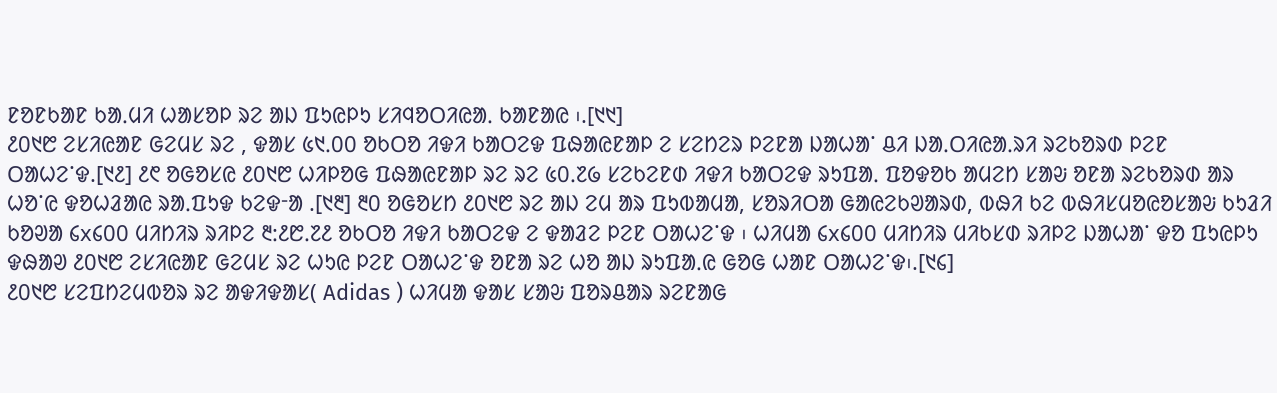ᱱᱚᱱᱠᱟᱱ ᱠᱟᱹᱢᱤ ᱦᱟᱥᱚᱞ ᱨᱮ ᱟᱡ ᱯᱩᱭᱞᱩ ᱥᱤᱧᱚᱛᱤᱭᱟᱹ ᱠᱟᱱᱟᱭ ᱾.[᱑᱑]
᱒᱐᱑᱘ ᱮᱥᱤᱭᱟᱱ ᱜᱮᱢᱥ ᱨᱮ , ᱫᱟᱥ ᱕᱑ᱹ᱐᱐ ᱚᱠᱛᱚ ᱤᱫᱤ ᱠᱟᱛᱮᱫ ᱯᱷᱟᱭᱱᱟᱞ ᱮ ᱥᱮᱴᱮᱨ ᱞᱮᱱᱟ ᱡᱟᱦᱟᱸ ᱪᱤ ᱡᱟᱹᱛᱤᱭᱟᱹᱨᱤ ᱨᱮᱠᱚᱨᱰ ᱞᱮᱱ ᱛᱟᱦᱮᱸᱫ.[᱑᱒] ᱒᱖ ᱚᱜᱚᱥᱭ ᱒᱐᱑᱘ ᱦᱤᱞᱚᱜ ᱯᱷᱟᱭᱱᱟᱞ ᱨᱮ ᱨᱮ ᱕᱐ᱹ᱗᱙ ᱥᱮᱠᱮᱱᱰ ᱤᱫᱤ ᱠᱟᱛᱮᱫ ᱨᱩᱯᱟᱹ ᱯᱚᱫᱚᱠ ᱟᱢᱮᱴ ᱥᱟᱶ ᱚᱱᱟ ᱨᱮᱠᱚᱨᱰ ᱟᱨ ᱦᱚᱸᱭ ᱫᱚᱦᱲᱟᱭ ᱨᱟᱹᱯᱩᱫ ᱠᱮᱫᱼᱟ .[᱑᱓] ᱓᱐ ᱚᱜᱚᱥᱴ ᱒᱐᱑᱘ ᱨᱮ ᱟᱡ ᱮᱢ ᱟᱨ ᱯᱩᱵᱟᱢᱟ, ᱥᱚᱨᱤᱛᱟ ᱜᱟᱭᱮᱠᱣᱟᱨᱰ, ᱵᱷᱤ ᱠᱮ ᱵᱷᱤᱥᱢᱚᱭᱚᱥᱟᱶ ᱠᱩᱲᱤ ᱠᱚᱣᱟ ᱔x᱔᱐᱐ ᱢᱤᱴᱤᱨ ᱨᱤᱞᱮ ᱓ᱺ᱒᱘ᱹ᱗᱒ ᱚᱠᱛᱚ ᱤᱫᱤ ᱠᱟᱛᱮᱫ ᱮ ᱫᱟᱲᱮ ᱞᱮᱱ ᱛᱟᱦᱮᱸᱫ ᱾ ᱦᱤᱢᱟ ᱔x᱔᱐᱐ ᱢᱤᱴᱤᱨ ᱢᱤᱠᱥᱰ ᱨᱤᱞᱮ ᱡᱟᱦᱟᱸ ᱫᱚ ᱯᱩᱭᱞᱩ ᱫᱷᱟᱣ ᱒᱐᱑᱘ ᱮᱥᱤᱭᱟᱱ ᱜᱮᱢᱥ ᱨᱮ ᱦᱩᱭ ᱞᱮᱱ ᱛᱟᱦᱮᱸᱫ ᱚᱱᱟ ᱨᱮ ᱦᱚ ᱟᱡ ᱨᱩᱯᱟᱹᱭ ᱜᱚᱜ ᱦᱟᱱ ᱛᱟᱦᱮᱸᱫ᱾.[᱑᱔]
᱒᱐᱑᱘ ᱥᱮᱯᱴᱮᱢᱵᱚᱨ ᱨᱮ ᱟᱫᱤᱫᱟᱥ( Adidas ) ᱦᱤᱢᱟ ᱫᱟᱥ ᱥᱟᱶ ᱯᱚᱨᱪᱟᱨ ᱨᱮᱱᱟᱜ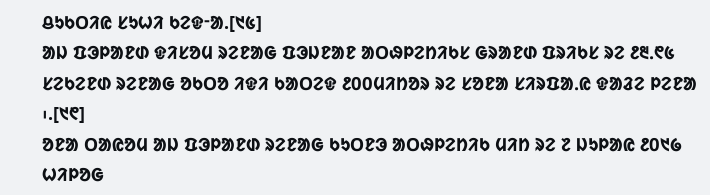ᱪᱩᱠᱛᱤᱭ ᱥᱩᱦᱤ ᱠᱮᱫᱼᱟ.[᱑᱕]
ᱟᱡ ᱯᱳᱞᱟᱱᱰ ᱫᱤᱥᱚᱢ ᱨᱮᱱᱟᱜ ᱯᱳᱡᱱᱟᱱ ᱟᱛᱷᱞᱮᱴᱤᱠᱥ ᱜᱨᱟᱱᱰ ᱯᱨᱤᱠᱥ ᱨᱮ ᱒᱓ᱹ᱖᱕ ᱥᱮᱠᱮᱱᱰ ᱨᱮᱱᱟᱜ ᱚᱠᱛᱚ ᱤᱫᱤ ᱠᱟᱛᱮᱫ ᱒᱐᱐ᱢᱤᱴᱚᱨ ᱨᱮ ᱥᱚᱱᱟ ᱥᱤᱨᱯᱟᱹᱭ ᱫᱟᱲᱮ ᱞᱮᱱᱟ ᱾.[᱑᱖]
ᱚᱱᱟ ᱛᱟᱭᱚᱢ ᱟᱡ ᱯᱳᱞᱟᱱᱰ ᱨᱮᱱᱟᱜ ᱠᱩᱛᱱᱳ ᱟᱛᱷᱞᱮᱴᱤᱠ ᱢᱤᱴ ᱨᱮ ᱗ ᱡᱩᱞᱟᱭ ᱒᱐᱑᱙ ᱦᱤᱞᱚᱜ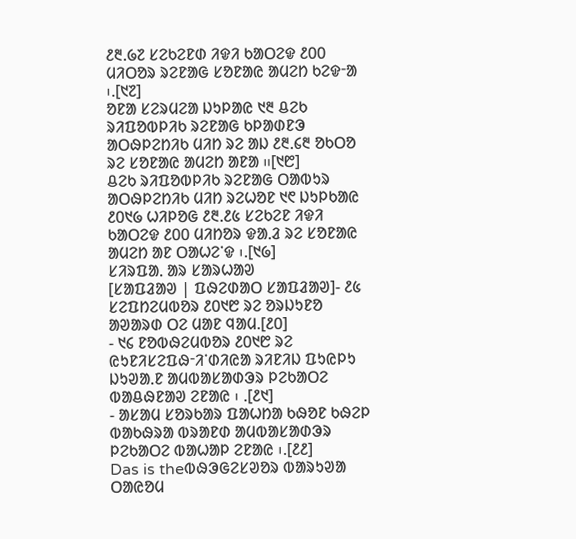᱒᱓ᱹ᱙᱗ ᱥᱮᱠᱮᱱᱰ ᱤᱫᱤ ᱠᱟᱛᱮᱫ ᱒᱐᱐ ᱢᱤᱛᱚᱨ ᱨᱮᱱᱟᱜ ᱥᱚᱱᱟᱭ ᱟᱢᱮᱴ ᱠᱮᱫᱼᱟ ᱾.[᱑᱗]
ᱚᱱᱟ ᱥᱮᱨᱢᱮᱟ ᱡᱩᱞᱟᱭ ᱑᱓ ᱪᱮᱠ ᱨᱤᱯᱚᱵᱞᱤᱠ ᱨᱮᱱᱟᱜ ᱠᱞᱟᱰᱱᱳ ᱟᱛᱷᱞᱮᱴᱤᱠ ᱢᱤᱴ ᱨᱮ ᱟᱡ ᱒᱓ᱹ᱔᱓ ᱚᱠᱛᱚ ᱨᱮ ᱥᱚᱱᱟᱭ ᱟᱢᱮᱴ ᱟᱱᱟ ᱿[᱑᱘]
ᱪᱮᱠ ᱨᱤᱯᱚᱵᱞᱤᱠ ᱨᱮᱱᱟᱜ ᱛᱟᱵᱩᱨ ᱟᱛᱷᱞᱮᱴᱤᱠ ᱢᱤᱴ ᱨᱮᱦᱚᱱ ᱑᱖ ᱡᱩᱞᱠᱟᱭ ᱒᱐᱑᱙ ᱦᱤᱞᱚᱜ ᱒᱓ᱹ᱒᱕ ᱥᱮᱠᱮᱱ ᱤᱫᱤ ᱠᱟᱛᱮᱫ ᱒᱐᱐ ᱢᱤᱴᱚᱨ ᱫᱟᱹᱲ ᱨᱮ ᱥᱚᱱᱟᱭ ᱟᱢᱮᱴ ᱟᱱ ᱛᱟᱦᱮᱸᱫ ᱾.[᱑᱙]
ᱥᱤᱨᱯᱟᱹ ᱟᱨ ᱥᱟᱨᱦᱟᱣ
[ᱥᱟᱯᱲᱟᱣ | ᱯᱷᱮᱰᱟᱛ ᱥᱟᱯᱲᱟᱣ]- ᱒᱕ ᱥᱮᱯᱴᱮᱢᱵᱚᱨ ᱒᱐᱑᱘ ᱨᱮ ᱚᱨᱡᱩᱱᱚ ᱟᱣᱟᱨᱰ ᱛᱮ ᱢᱟᱱ ᱧᱟᱢ.[᱒᱐]
- ᱑᱔ ᱱᱚᱵᱷᱮᱢᱵᱚᱨ ᱒᱐᱑᱘ ᱨᱮ ᱭᱩᱱᱤᱥᱮᱯᱷᱼᱤᱸᱰᱤᱭᱟ ᱨᱤᱱᱤᱡ ᱯᱩᱭᱞᱩ ᱡᱩᱣᱟᱹᱱ ᱟᱢᱵᱟᱥᱟᱰᱳᱨ ᱞᱮᱠᱟᱛᱮ ᱵᱟᱪᱷᱱᱟᱣ ᱮᱱᱟᱭ ᱾ .[᱒᱑]
- ᱟᱥᱟᱢ ᱥᱚᱨᱠᱟᱨ ᱯᱟᱦᱴᱟ ᱠᱷᱚᱱ ᱠᱷᱮᱞ ᱵᱟᱠᱷᱨᱟ ᱵᱨᱟᱱᱰ ᱟᱢᱵᱟᱥᱟᱰᱳᱨ ᱞᱮᱠᱟᱛᱮ ᱵᱟᱦᱟᱞ ᱮᱱᱟᱭ ᱾.[᱒᱒]
Das is theᱵᱷᱳᱜᱮᱥᱣᱚᱨ ᱵᱟᱨᱩᱣᱟ ᱛᱟᱭᱚᱢ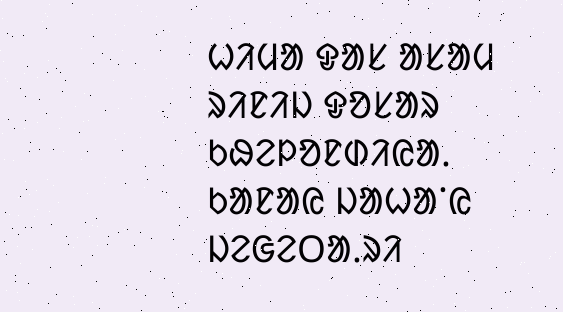ᱦᱤᱢᱟ ᱫᱟᱥ ᱟᱥᱟᱢ ᱨᱤᱱᱤᱡ ᱫᱚᱥᱟᱨ ᱠᱷᱮᱞᱚᱱᱰᱤᱭᱟᱹ ᱠᱟᱱᱟᱭ ᱡᱟᱦᱟᱸᱭ ᱡᱮᱜᱮᱛᱟᱹᱨᱤ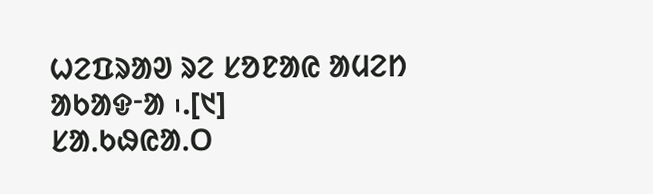ᱦᱮᱯᱨᱟᱣ ᱨᱮ ᱥᱚᱱᱟᱭ ᱟᱢᱮᱴ ᱟᱠᱟᱫᱼᱟ ᱾.[᱑]
ᱥᱟᱹᱠᱷᱭᱟᱹᱛ